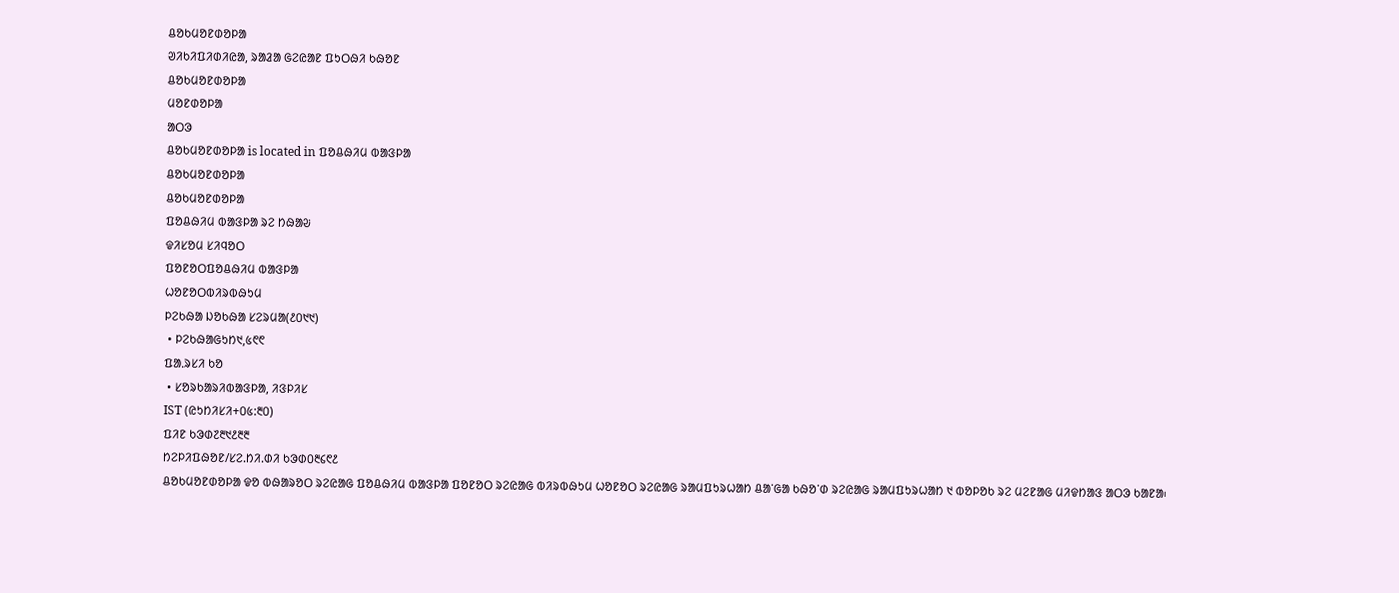ᱪᱚᱠᱢᱚᱱᱰᱚᱞᱟ
ᱣᱤᱠᱤᱯᱤᱰᱤᱭᱟ, ᱨᱟᱲᱟ ᱜᱮᱭᱟᱱ ᱯᱩᱛᱷᱤ ᱠᱷᱚᱱ
ᱪᱚᱠᱢᱚᱱᱰᱚᱞᱟ
ᱢᱚᱱᱰᱚᱞᱟ
ᱟᱛᱳ
ᱪᱚᱠᱢᱚᱱᱰᱚᱞᱟ is located in ᱯᱚᱪᱷᱤᱢ ᱵᱟᱝᱞᱟ
ᱪᱚᱠᱢᱚᱱᱰᱚᱞᱟ
ᱪᱚᱠᱢᱚᱱᱰᱚᱞᱟ
ᱯᱚᱪᱷᱤᱢ ᱵᱟᱝᱞᱟ ᱨᱮ ᱴᱷᱟᱶ
ᱫᱤᱥᱚᱢ ᱥᱤᱧᱚᱛ
ᱯᱚᱱᱚᱛᱯᱚᱪᱷᱤᱢ ᱵᱟᱝᱞᱟ
ᱦᱚᱱᱚᱛᱵᱤᱨᱵᱷᱩᱢ
ᱞᱮᱠᱷᱟ ᱡᱚᱠᱷᱟ ᱥᱮᱨᱢᱟ(᱒᱐᱑᱑)
 • ᱞᱮᱠᱷᱟᱜᱩᱴ᱑,᱕᱖᱖
ᱯᱟᱹᱨᱥᱤ ᱠᱚ
 • ᱥᱚᱨᱠᱟᱨᱤᱵᱟᱝᱞᱟ, ᱤᱝᱞᱤᱥ
IST (ᱭᱩᱴᱤᱥᱤ+᱐᱕:᱓᱐)
ᱯᱤᱱ ᱠᱳᱰ᱗᱓᱑᱒᱓᱓
ᱴᱮᱞᱤᱯᱷᱚᱱ/ᱥᱮ.ᱴᱤ.ᱰᱤ ᱠᱳᱰ᱐᱓᱔᱖᱒
ᱪᱚᱠᱢᱚᱱᱰᱚᱞᱟ ᱫᱚ ᱵᱷᱟᱨᱚᱛ ᱨᱮᱭᱟᱜ ᱯᱚᱪᱷᱤᱢ ᱵᱟᱝᱞᱟ ᱯᱚᱱᱚᱛ ᱨᱮᱭᱟᱜ ᱵᱤᱨᱵᱷᱩᱢ ᱦᱚᱱᱚᱛ ᱨᱮᱭᱟᱜ ᱨᱟᱢᱯᱩᱨᱦᱟᱴ ᱪᱟᱸᱜᱟ ᱠᱷᱚᱸᱰ ᱨᱮᱭᱟᱜ ᱨᱟᱢᱯᱩᱨᱦᱟᱴ ᱑ ᱵᱚᱞᱚᱠ ᱨᱮ ᱢᱮᱱᱟᱜ ᱢᱤᱫᱴᱟᱝ ᱟᱛᱳ ᱠᱟᱱᱟ᱾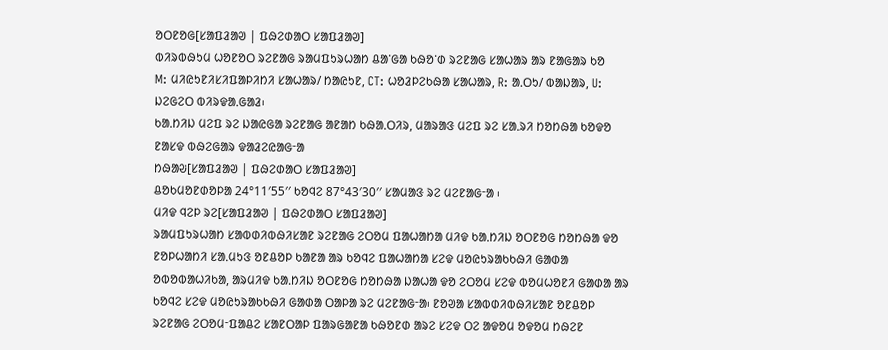ᱚᱛᱱᱚᱜ[ᱥᱟᱯᱲᱟᱣ | ᱯᱷᱮᱰᱟᱛ ᱥᱟᱯᱲᱟᱣ]
ᱵᱤᱨᱵᱷᱩᱢ ᱦᱚᱱᱚᱛ ᱨᱮᱱᱟᱜ ᱨᱟᱢᱯᱩᱨᱦᱟᱴ ᱪᱟᱸᱜᱟ ᱠᱷᱚᱸᱰ ᱨᱮᱱᱟᱜ ᱥᱟᱦᱟᱨ ᱟᱨ ᱱᱟᱜᱟᱨ ᱠᱚ
M: ᱢᱤᱭᱩᱱᱤᱥᱤᱯᱟᱞᱤᱴᱤ ᱥᱟᱦᱟᱨ/ ᱴᱟᱭᱩᱱ, CT: ᱦᱚᱲᱞᱮᱠᱷᱟ ᱥᱟᱦᱟᱨ, R: ᱟᱹᱛᱩ/ ᱵᱟᱡᱟᱨ, U: ᱡᱮᱜᱮᱛ ᱵᱤᱨᱫᱟᱹᱜᱟᱲ᱾
ᱠᱟᱹᱴᱤᱡ ᱢᱮᱯ ᱨᱮ ᱡᱟᱭᱜᱟ ᱨᱮᱱᱟᱜ ᱟᱱᱟᱴ ᱠᱷᱟᱹᱛᱤᱨ, ᱢᱟᱨᱟᱝ ᱢᱮᱯ ᱨᱮ ᱥᱟᱹᱨᱤ ᱴᱚᱴᱷᱟ ᱠᱚᱫᱚ ᱱᱟᱥᱫ ᱵᱷᱮᱜᱟᱨ ᱫᱟᱲᱮᱭᱟᱜᱼᱟ
ᱴᱷᱟᱶ[ᱥᱟᱯᱲᱟᱣ | ᱯᱷᱮᱰᱟᱛ ᱥᱟᱯᱲᱟᱣ]
ᱪᱚᱠᱢᱚᱱᱰᱚᱞᱟ 24°11′55′′ ᱠᱚᱧᱮ 87°43′30′′ ᱥᱟᱢᱟᱝ ᱨᱮ ᱢᱮᱱᱟᱜᱼᱟ ᱾
ᱢᱤᱫ ᱧᱮᱞ ᱨᱮ[ᱥᱟᱯᱲᱟᱣ | ᱯᱷᱮᱰᱟᱛ ᱥᱟᱯᱲᱟᱣ]
ᱨᱟᱢᱯᱩᱨᱦᱟᱴ ᱥᱟᱵᱰᱤᱵᱷᱤᱥᱟᱱ ᱨᱮᱱᱟᱜ ᱮᱛᱚᱢ ᱯᱟᱦᱟᱴᱟ ᱢᱤᱫ ᱠᱟᱹᱴᱤᱡ ᱚᱛᱱᱚᱜ ᱴᱚᱴᱷᱟ ᱫᱚ ᱱᱚᱞᱦᱟᱴᱤ ᱥᱟᱹᱢᱩᱝ ᱚᱱᱪᱚᱞ ᱠᱟᱱᱟ ᱟᱨ ᱠᱚᱧᱮ ᱯᱟᱦᱟᱴᱟ ᱥᱮᱫ ᱢᱚᱭᱩᱨᱟᱠᱠᱷᱤ ᱜᱟᱰᱟ ᱚᱵᱚᱵᱟᱦᱤᱠᱟ, ᱟᱨᱢᱤᱫ ᱠᱟᱹᱴᱤᱡ ᱚᱛᱱᱚᱜ ᱴᱚᱴᱷᱟ ᱡᱟᱦᱟ ᱫᱚ ᱮᱛᱚᱢ ᱥᱮᱫ ᱵᱚᱢᱦᱚᱱᱤ ᱜᱟᱰᱟ ᱟᱨ ᱠᱚᱧᱮ ᱥᱮᱫ ᱢᱚᱭᱩᱨᱟᱠᱠᱷᱤ ᱜᱟᱰᱟ ᱛᱟᱞᱟ ᱨᱮ ᱢᱮᱱᱟᱜᱼᱟ᱾ ᱱᱚᱣᱟ ᱥᱟᱵᱰᱤᱵᱷᱤᱥᱟᱱ ᱚᱱᱪᱚᱞ ᱨᱮᱱᱟᱜ ᱮᱛᱚᱢᱼᱯᱟᱪᱮ ᱥᱟᱱᱛᱟᱞ ᱯᱟᱨᱜᱟᱱᱟ ᱠᱷᱚᱱᱰ ᱟᱨᱮ ᱥᱮᱫ ᱛᱮ ᱟᱫᱚᱢ ᱚᱫᱚᱢ ᱴᱷᱮᱱ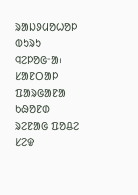ᱨᱟᱡᱽᱢᱚᱦᱚᱞ ᱵᱩᱨᱩ ᱧᱮᱞᱚᱜᱼᱟ᱾ ᱥᱟᱱᱛᱟᱞ ᱯᱟᱨᱜᱟᱱᱟ ᱠᱷᱚᱱᱰ ᱨᱮᱱᱟᱜ ᱯᱚᱪᱮ ᱥᱮᱫ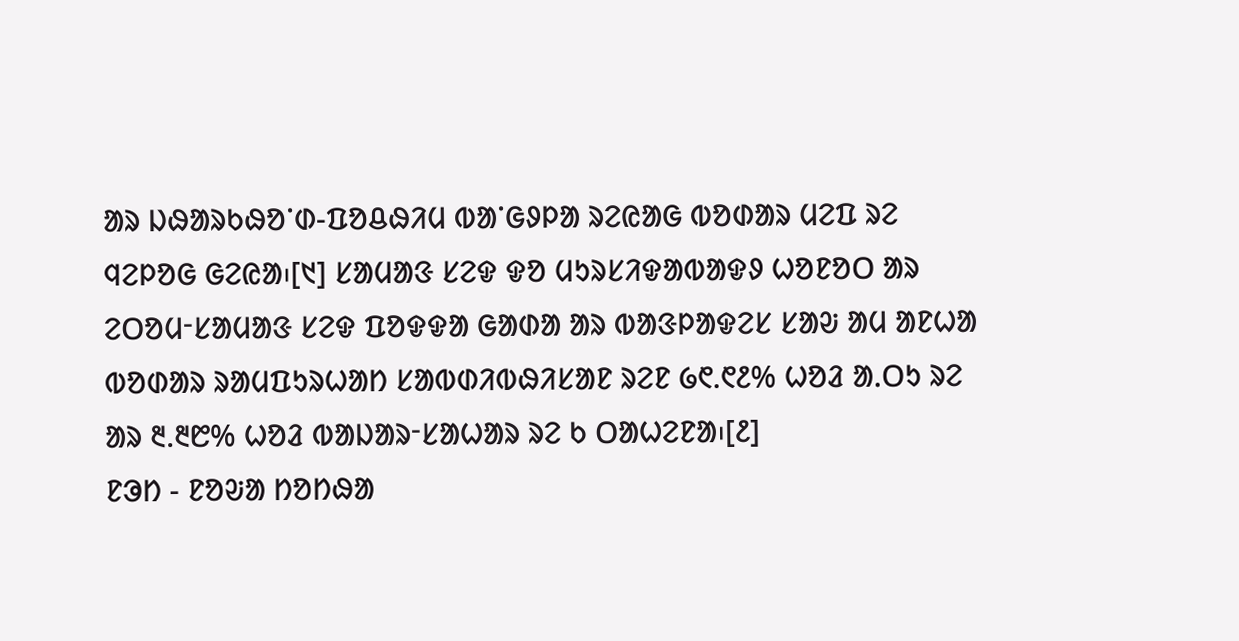ᱟᱨ ᱡᱷᱟᱨᱠᱷᱚᱸᱰ-ᱯᱚᱪᱷᱤᱢ ᱵᱟᱸᱜᱽᱞᱟ ᱨᱮᱭᱟᱜ ᱵᱚᱰᱟᱨ ᱢᱮᱯ ᱨᱮ ᱧᱮᱞᱚᱜ ᱜᱮᱭᱟ᱾[᱑] ᱥᱟᱢᱟᱝ ᱥᱮᱫ ᱫᱚ ᱢᱩᱨᱥᱤᱫᱟᱵᱟᱫᱽ ᱦᱚᱱᱚᱛ ᱟᱨ ᱮᱛᱚᱢᱼᱥᱟᱢᱟᱝ ᱥᱮᱫ ᱯᱚᱫᱫᱟ ᱜᱟᱰᱟ ᱟᱨ ᱵᱟᱝᱞᱟᱫᱮᱥ ᱥᱟᱶ ᱟᱢ ᱟᱱᱦᱟ ᱵᱚᱰᱟᱨ ᱨᱟᱢᱯᱩᱨᱦᱟᱴ ᱥᱟᱵᱰᱤᱵᱷᱤᱥᱟᱱ ᱨᱮᱱ ᱙᱖.᱖᱒% ᱦᱚᱲ ᱟᱹᱛᱩ ᱨᱮ ᱟᱨ ᱓.᱓᱘% ᱦᱚᱲ ᱵᱟᱡᱟᱨᱼᱥᱟᱦᱟᱨ ᱨᱮ ᱠ ᱛᱟᱦᱮᱱᱟ᱾[᱒]
ᱱᱳᱴ - ᱱᱚᱶᱟ ᱴᱚᱴᱷᱟ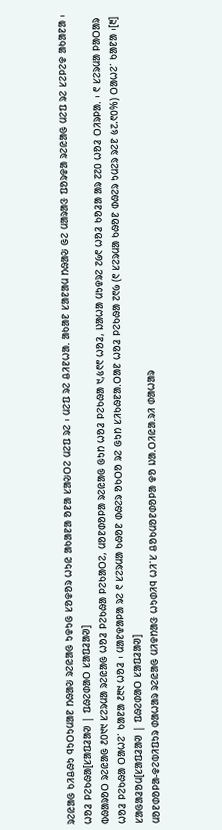ᱨᱮᱭᱟᱜ ᱠᱤᱪᱷᱩ ᱧᱩᱛᱩᱢᱟᱱ ᱴᱷᱟᱶ ᱨᱮᱭᱟᱜ ᱩᱫᱩᱜ ᱥᱚᱫᱚᱨ ᱦᱩᱭ ᱟᱠᱟᱱᱟ ᱚᱱᱟ ᱥᱟᱶᱛᱮ ᱢᱮᱯ ᱨᱮ ᱾ ᱢᱮᱯ ᱨᱮ ᱪᱤᱱᱦᱟᱹ ᱟᱠᱟᱱ ᱥᱟᱱᱟᱢ ᱴᱷᱟᱶ ᱜᱮ ᱢᱟᱨᱟᱝ ᱯᱚᱨᱫᱟ ᱨᱮᱭᱟᱜ ᱢᱮᱯ ᱨᱮ ᱥᱮᱞᱮᱫ ᱟᱠᱟᱱᱟ ᱾
ᱦᱚᱲ ᱞᱮᱠᱷᱟ[ᱥᱟᱯᱲᱟᱣ | ᱯᱷᱮᱰᱟᱛ ᱥᱟᱯᱲᱟᱣ]
ᱵᱷᱟᱨᱚᱛ ᱨᱮᱭᱟᱜ ᱒᱐᱑᱑ ᱥᱮᱨᱢᱟ ᱨᱮᱭᱟᱜ ᱦᱚᱲ ᱞᱮᱠᱷᱟ ᱞᱮᱠᱟᱛᱮ, ᱢᱚᱱᱰᱚᱞᱟ ᱨᱮᱭᱟᱜ ᱜᱩᱴ ᱦᱚᱲ ᱞᱮᱠᱷᱟ ᱑,᱕᱖᱖ ᱦᱚᱲ, ᱡᱟᱦᱟ ᱢᱩᱫᱨᱮ ᱗᱙᱖ ᱦᱚᱲ ᱠᱚᱲᱟ ᱟᱨ ᱗᱗᱐ ᱦᱚᱲ ᱛᱤᱨᱞᱟᱹ ᱾ ᱖ ᱥᱮᱨᱢᱟ ᱞᱟᱛᱟᱨ ᱦᱚᱲ ᱞᱮᱠᱷᱟ ᱛᱟᱦᱮᱸ ᱠᱟᱱᱟ ᱒᱓᱑ ᱦᱚᱲ ᱾ ᱢᱟᱱᱫᱟᱞᱟ ᱨᱮ ᱖ ᱥᱮᱨᱢᱟ ᱠᱷᱚᱱ ᱰᱷᱮᱨ ᱚᱠᱛᱚ ᱨᱮ ᱜᱩᱴ ᱥᱤᱠᱷᱱᱟᱹᱛᱟᱱ ᱦᱚᱲ ᱞᱮᱠᱷᱟ ᱗᱖᱙ (᱖ ᱥᱮᱨᱢᱟ ᱠᱷᱚᱱ ᱰᱷᱮᱨ ᱩᱢᱮᱨ ᱨᱮᱱ ᱕᱗.᱖᱐%) ᱛᱟᱦᱮᱸ ᱠᱟᱱᱟ ᱾[᱓]
ᱥᱟᱜᱟᱲᱚᱢ[ᱥᱟᱯᱲᱟᱣ | ᱯᱷᱮᱰᱟᱛ ᱥᱟᱯᱲᱟᱣ]
ᱢᱚᱱᱰᱚᱞᱟ-ᱫᱮᱵᱤᱯᱩᱨ ᱰᱟᱦᱟᱨ ᱨᱮᱭᱟᱜ ᱢᱤᱫᱴᱟᱝ ᱦᱩᱰᱤᱧ ᱦᱤᱸᱥ ᱪᱚᱠᱢᱚᱱᱰᱚᱞᱟ ᱫᱚ ᱡᱟᱹᱛᱤᱭᱟᱹᱨᱤ ᱰᱟᱦᱟᱨ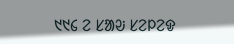᱑᱑᱔ ᱮ ᱥᱟᱶ ᱥᱮᱞᱮᱫ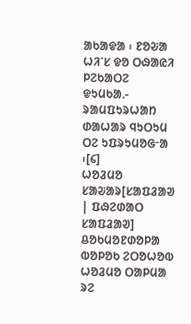ᱟᱠᱟᱫᱟ ᱾ ᱱᱚᱶᱟ ᱦᱤᱸᱥ ᱫᱚ ᱛᱷᱟᱭᱤ ᱞᱮᱠᱟᱛᱮ ᱫᱩᱢᱠᱟᱹ-ᱨᱟᱢᱯᱩᱨᱦᱟᱴ ᱰᱟᱦᱟᱨ ᱧᱩᱛᱩᱢ ᱛᱮ ᱩᱯᱨᱩᱢᱚᱜᱼᱟ ᱾[᱔]
ᱦᱚᱲᱢᱚ ᱥᱟᱶᱟᱨ[ᱥᱟᱯᱲᱟᱣ | ᱯᱷᱮᱰᱟᱛ ᱥᱟᱯᱲᱟᱣ]
ᱪᱚᱠᱢᱚᱱᱰᱚᱞᱟ ᱵᱚᱞᱚᱠ ᱮᱛᱚᱦᱚᱵ ᱦᱚᱲᱢᱚ ᱛᱟᱞᱢᱟ ᱨᱮ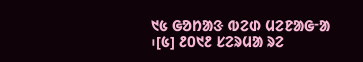᱑᱕ ᱜᱚᱴᱟᱝ ᱵᱮᱰ ᱢᱮᱱᱟᱜᱼᱟ ᱾[᱕] ᱒᱐᱑᱒ ᱥᱮᱨᱢᱟ ᱨᱮ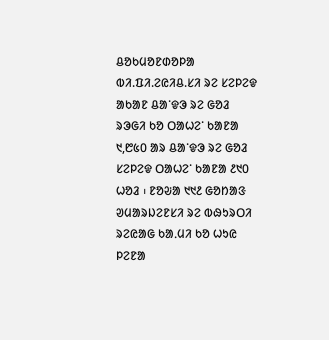ᱪᱚᱠᱢᱚᱱᱰᱚᱞᱟ ᱵᱤ.ᱯᱤ.ᱮᱭᱤᱪ.ᱥᱤ ᱨᱮ ᱥᱮᱞᱮᱫ ᱟᱠᱟᱱ ᱪᱟᱸᱫᱳ ᱨᱮ ᱜᱚᱲ ᱨᱳᱜᱤ ᱠᱚ ᱛᱟᱦᱮᱸ ᱠᱟᱱᱟ ᱑,᱘᱕᱐ ᱟᱨ ᱪᱟᱸᱫᱳ ᱨᱮ ᱜᱚᱲ ᱥᱮᱞᱮᱫ ᱛᱟᱦᱮᱸ ᱠᱟᱱᱟ ᱒᱑᱐ ᱦᱚᱲ ᱾ ᱱᱚᱶᱟ ᱑᱑᱒ ᱜᱚᱴᱟᱝ ᱣᱢᱟᱨᱡᱮᱱᱥᱤ ᱨᱮ ᱵᱷᱩᱨᱛᱤ ᱨᱮᱭᱟᱜ ᱠᱟᱹᱢᱤ ᱠᱚ ᱦᱩᱭ ᱞᱮᱱᱟ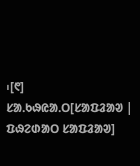᱾[᱖]
ᱥᱟᱹᱠᱷᱭᱟᱹᱛ[ᱥᱟᱯᱲᱟᱣ | ᱯᱷᱮᱰᱟᱛ ᱥᱟᱯᱲᱟᱣ]